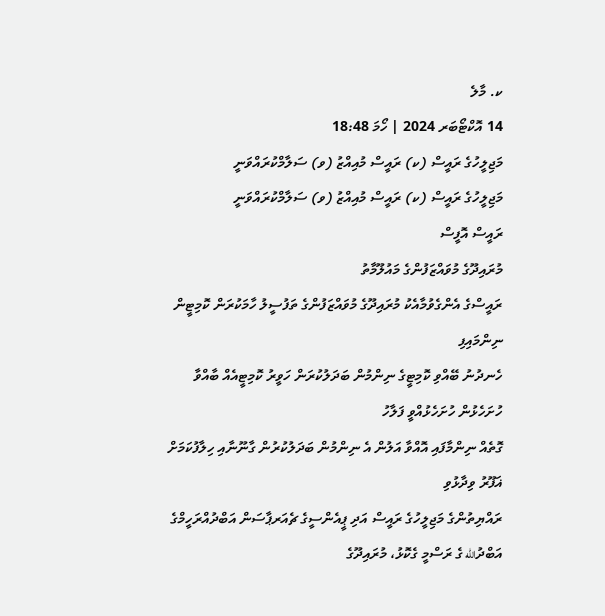ކ. މާލެ
14 އޮކްޓޯބަރ 2024 | ހޯމަ 18:48
މަޖިލީހުގެ ރައީސް (ކ) ރައީސް މުއިއްޒު (ވ) ސަލާމްކުރައްވަނީ
މަޖިލީހުގެ ރައީސް (ކ) ރައީސް މުއިއްޒު (ވ) ސަލާމްކުރައްވަނީ
ރައީސް އޮފީސް
މުރައިދޫގެ މުވައްޒަފުންގެ މައުލޫމާތު
ރައީސްގެ އެންގެވުމާއެކު މުރައިދޫގެ މުވައްޒަފުންގެ ތަފުސީލު ހާމަކުރަން ކޮމިޓީން ނިންމައިފި
ހެނދުނު ބޭއްވި ކޮމިޓީގެ ނިންމުން ބަދަލުކުރަން ހަވީރު ކޮމިޓީއެއް ބާއްވާ ހުށަހެޅުން ހުށަހެޅުއްވީ ފަލާހު
ގޮތެއް ނިންމާފައި އޮއްވާ އަލުން އެ ނިންމުން ބަދަލުކުރުން ގާނޫނާއި ހިލާފުކަމަށް ޣަފޫރު ވިދާޅުވި
ރައްޔިތުންގެ މަޖިލީހުގެ ރައީސް އަދި ޕީއެންސީގެ ޗެއަރޕާސަން އަބްދުއްރަހީމްގެ އަބްދުالله ގެ ރަސްމީ ގެކޮޅު، މުރައިދޫގެ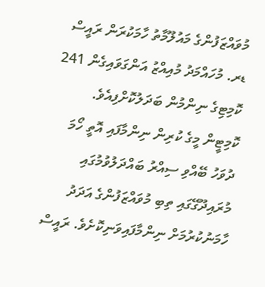މުވައްޒަފުންގެ މައުލޫމާތު ހާމަކުރަން ރައީސް ޑރ. މުހައްމަދު މުއިއްޒު އަންގަވައިގެން 241 ކޮމިޓިގެ ނިންމުން ބަދަލުކޮށްފިއެވެ.
ކޮމިޓީން މީގެ ކުރިން ނިންމާފައި އޮތީ ހޯމަ ދުވަހު ބޭއްވި ސިއްރު ބައްދަލުވުމުގައި މުރައިދޫގޭގައި ތިބި މުވައްޒަފުންގެ އަދަދު ހާމަނުކުރުމަށް ނިންމާފައިވަނިކޮށެވެ. ރައީސް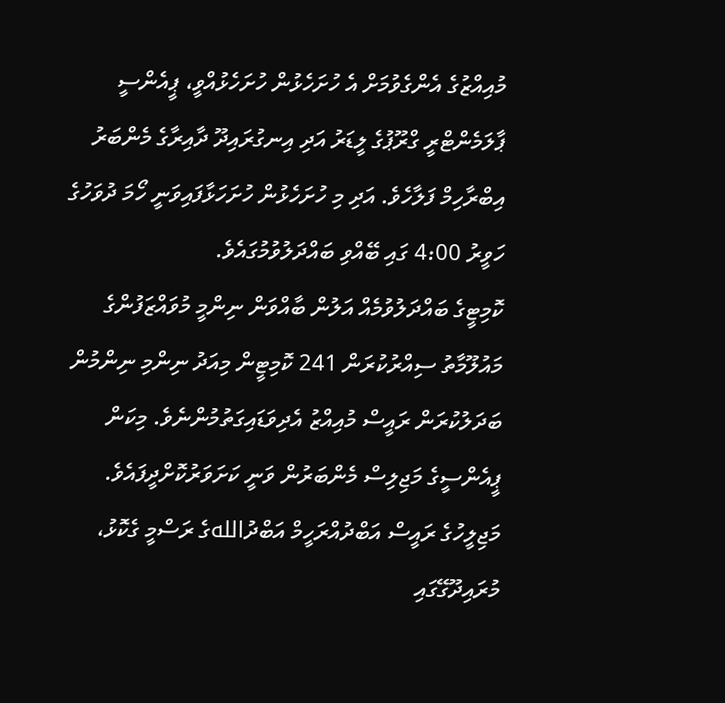މުއިއްޒުގެ އެންގެވުމަށް އެ ހުށަހެޅުން ހުށަހެޅުއްވީ، ޕީއެންސީ ޕާލަމެންޓްރީ ގްރޫޕުގެ ލީޑަރު އަދި އިނގުރައިދޫ ދާއިރާގެ މެންބަރު އިބްރާހިމް ފަލާހެވެ. އަދި މި ހުށަހެޅުން ހުށަހަޅާފައިވަނީ ހޯމަ ދުވަހުގެ ހަވީރު 4:00 ގައި ބޭއްވި ބައްދަލުވުމުގައެވެ.
ކޮމިޓީގެ ބައްދަލުވުމެއް އަލުން ބާއްވަން ނިންމީ މުވައްޒަފުންގެ މައުލޫމާތު ސިއްރުކުރަން 241 ކޮމިޓީން މިއަދު ނިންމި ނިންމުން ބަދަލުކުރަން ރައީސް މުއިއްޒު އެދިވަޑައިގަތުމުންނެވެ. މިކަން ޕީއެންސީގެ މަޖިލިސް މެންބަރުން ވަނީ ކަށަވަރުކޮށްދީފައެވެ.
މަޖިލީހުގެ ރައީސް އަބްދުއްރަހީމް އަބްދުاللهގެ ރަސްމީ ގެކޮޅު، މުރައިދޫގޭގައި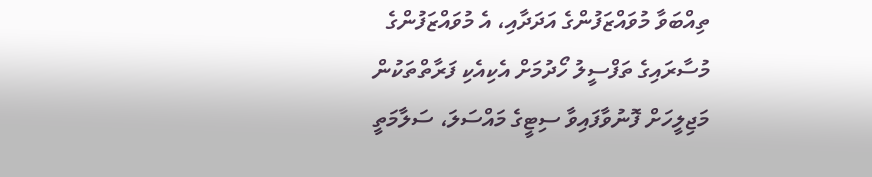ތިއްބަވާ މުވައްޒަފުންގެ އަދަދާއި، އެ މުވައްޒަފުންގެ މުސާރައިގެ ތަފްސީލު ހޯދުމަށް އެކިއެކި ފަރާތްތަކުން މަޖިލީހަށް ފޮނުވާފައިވާ ސިޓީގެ މައްސަލަ، ސަލާމަތީ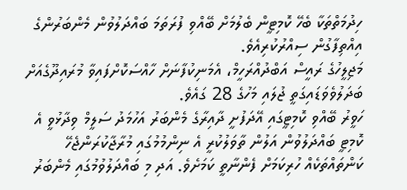ހިދުމަތްތަކާ ބެހޭ ކޮމިޓީން ބެލުމަށް ބޭއްވި ފުރަތަމަ ބައްދަލުވުން މެންބަރުންގެ އިއްތިފާގުން ސިއްރުކުރިއެވެ.
މަޖިލީހުގެ ރައީސް އަބްދުއްރަހީމް، އެމަނިކުފާނަށް ހާއްސަކޮށްފައިވާ މުރައިދޫގެއަށް ބަދަލުވެވަޑައިގަތީ ޖުލައި މަހުގެ 28 ގައެވެ.
ހަވީރު ބޭއްވި ކޮމިޓީގައި އޭދަފުށީ ދާއިރާގެ މެންބަރު އަހުމަދު ސަލީމް ވިދާޅުވީ އެ ކޮމިޓީ ބައްދަލުވުން އަލުން ތާވަލުކުރީ އެ ނިންމުމުގައި މުރާޖާކުރަންޖެހޭ ކަންތައްތަކެއް ހުރިކަމަށް ފެންނާތީ ކަމަށެވެ. އަދި މި ބައްދަލުވުމުގައި މެންބަރު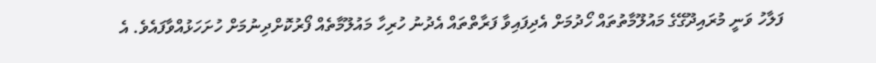ފަލާހު ވަނީ މުރައިދޫގޭގެ މައުލޫމާތުތައް ހޯދުމަށް އެދިފައިވާ ފަރާތްތައް އެދުނު ހުރިހާ މައުލޫމާތެއް ފޯރުކޮށްދިނުމަށް ހުށަހަޅުއްވާފައެވެ. އެ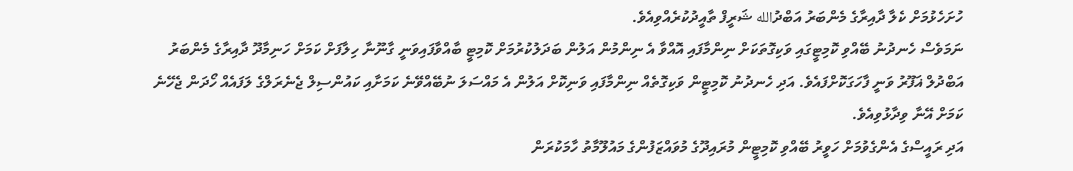ހުށަހެޅުމަށް ކެލާ ދާއިރާގެ މެންބަރު އަބްދުالله ޝަރީފް ތާއީދުކުރެއްވިއެވެ.
ނަމަވެސް ހެނދުނު ބޭއްވި ކޮމިޓީގައި ވަކިގޮތަކަށް ނިންމާފައި އޮއްވާ އެ ނިންމުން އަލުން ބަދަލުކުރުމަށް ކޮމިޓީ ބާއްވާފައިވަނީ ގާނޫނާ ހިލާފަށް ކަމަށް ހަނިމާދޫ ދާއިރާގެ މެންބަރު އަބްދުލް ޣަފޫރު ވަނީ ފާހަގަކޮށްފައެވެ. އަދި ހެނދުނު ކޮމިޓީން ވަކިގޮތެއް ނިންމާފައި ވަނިކޮށް އަލުން އެ މައްސަލަ ނުބޭއްވޭނެ ކަމަށާއި ކައުންސިލް ޖެނެރަލްގެ ލަފައެއް ހޯދަން ޖެހޭނެ ކަމަށް އޭނާ ވިދާޅުވިއެވެ.
އަދި ރައީސްގެ އެންގެވުމަށް ހަވީރު ބޭއްވި ކޮމިޓީން މުރައިދޫގެ މުވައްޒަފުންގެ މައުލޫމާތު ހާމަކުރަން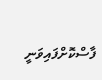ފާސްކޮށްފައިވަނީ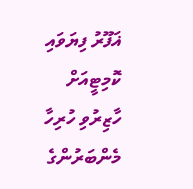ޣަފޫރު ފިޔަވައި ކޮމިޓީއަށް ހާޒިރުވި ހުރިހާ މެންބަރުންގެ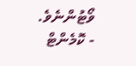ވޯޓުންނެވެ.
- ކޮމެންޓް